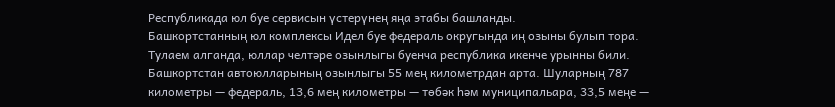Республикада юл буе сервисын үстерүнең яңа этабы башланды.
Башкортстанның юл комплексы Идел буе федераль округында иң озыны булып тора. Тулаем алганда, юллар челтәре озынлыгы буенча республика икенче урынны били. Башкортстан автоюлларының озынлыгы 55 мең километрдан арта. Шуларның 787 километры — федераль, 13,6 мең километры — төбәк һәм муниципальара, 33,5 меңе —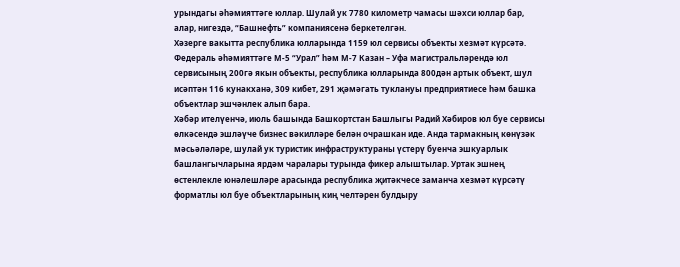урындагы әһәмияттәге юллар. Шулай ук 7780 километр чамасы шәхси юллар бар, алар, нигездә, “Башнефть” компаниясенә беркетелгән.
Хәзерге вакытта республика юлларында 1159 юл сервисы объекты хезмәт күрсәтә. Федераль әһәмияттәге М-5 “Урал” һәм М-7 Казан – Уфа магистральләрендә юл сервисының 200гә якын объекты, республика юлларында 800дән артык объект, шул исәптән 116 кунакханә, 309 кибет, 291 җәмәгать туклануы предприятиесе һәм башка объектлар эшчәнлек алып бара.
Хәбәр ителүенчә, июль башында Башкортстан Башлыгы Радий Хәбиров юл буе сервисы өлкәсендә эшләүче бизнес вәкилләре белән очрашкан иде. Анда тармакның көнүзәк мәсьәләләре, шулай ук туристик инфраструктураны үстерү буенча эшкуарлык башлангычларына ярдәм чаралары турында фикер алыштылар. Уртак эшнең өстенлекле юнәлешләре арасында республика җитәкчесе заманча хезмәт күрсәтү форматлы юл буе объектларының киң челтәрен булдыру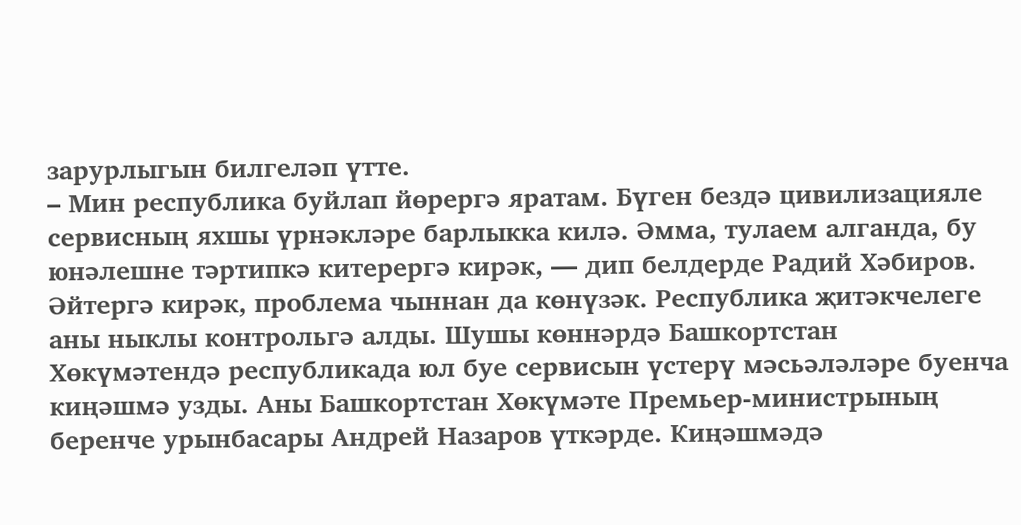зарурлыгын билгеләп үтте.
– Мин республика буйлап йөрергә яратам. Бүген бездә цивилизацияле сервисның яхшы үрнәкләре барлыкка килә. Әмма, тулаем алганда, бу юнәлешне тәртипкә китерергә кирәк, — дип белдерде Радий Хәбиров.
Әйтергә кирәк, проблема чыннан да көнүзәк. Республика җитәкчелеге аны ныклы контрольгә алды. Шушы көннәрдә Башкортстан Хөкүмәтендә республикада юл буе сервисын үстерү мәсьәләләре буенча киңәшмә узды. Аны Башкортстан Хөкүмәте Премьер-министрының беренче урынбасары Андрей Назаров үткәрде. Киңәшмәдә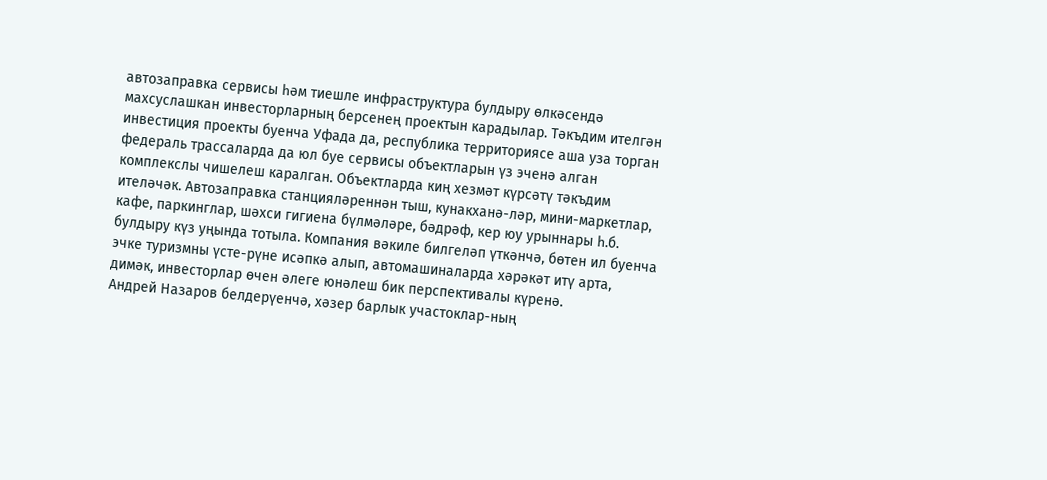автозаправка сервисы һәм тиешле инфраструктура булдыру өлкәсендә махсуслашкан инвесторларның берсенең проектын карадылар. Тәкъдим ителгән инвестиция проекты буенча Уфада да, республика территориясе аша уза торган федераль трассаларда да юл буе сервисы объектларын үз эченә алган комплекслы чишелеш каралган. Объектларда киң хезмәт күрсәтү тәкъдим ителәчәк. Автозаправка станцияләреннән тыш, кунакханә-ләр, мини-маркетлар, кафе, паркинглар, шәхси гигиена бүлмәләре, бәдрәф, кер юу урыннары һ.б. булдыру күз уңында тотыла. Компания вәкиле билгеләп үткәнчә, бөтен ил буенча эчке туризмны үсте-рүне исәпкә алып, автомашиналарда хәрәкәт итү арта, димәк, инвесторлар өчен әлеге юнәлеш бик перспективалы күренә.
Андрей Назаров белдерүенчә, хәзер барлык участоклар-ның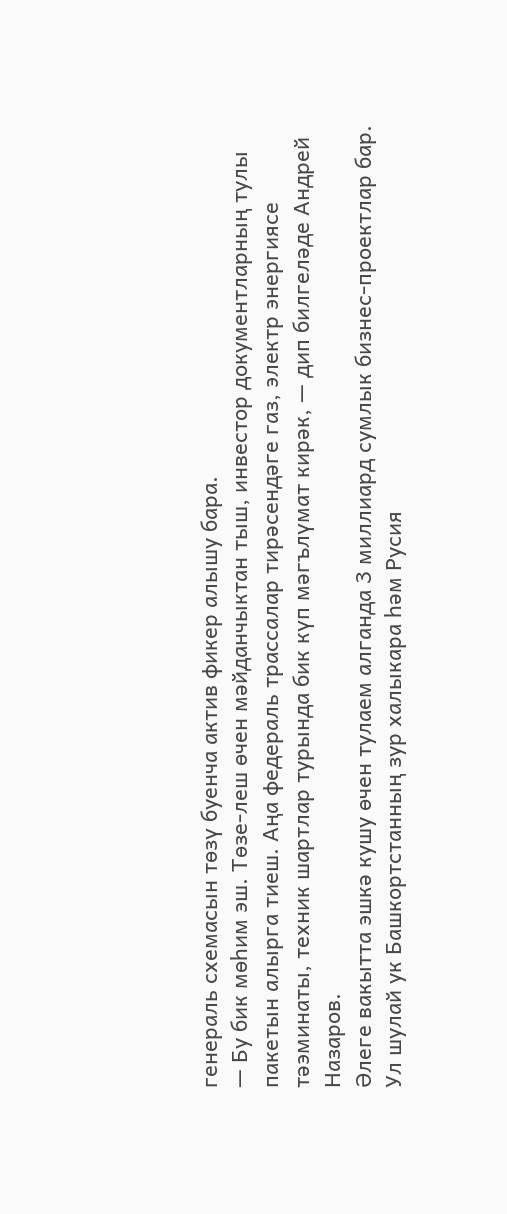генераль схемасын төзү буенча актив фикер алышу бара.
— Бу бик мөһим эш. Төзе-леш өчен мәйданчыктан тыш, инвестор документларның тулы пакетын алырга тиеш. Аңа федераль трассалар тирәсендәге газ, электр энергиясе тәэминаты, техник шартлар турында бик күп мәгълүмат кирәк, — дип билгеләде Андрей Назаров.
Әлеге вакытта эшкә кушу өчен тулаем алганда 3 миллиард сумлык бизнес-проектлар бар. Ул шулай ук Башкортстанның зур халыкара һәм Русия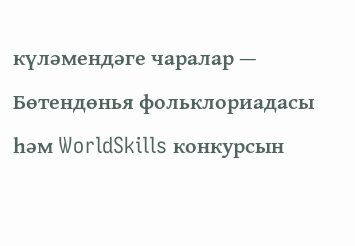күләмендәге чаралар — Бөтендөнья фольклориадасы һәм WorldSkills конкурсын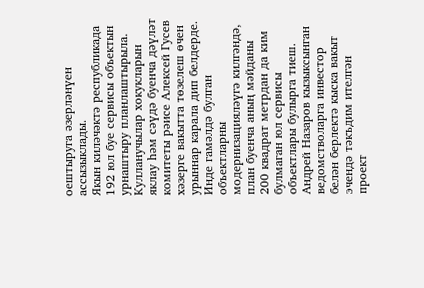оештыруга әзерләнүен ассызыклады.
Якын киләчәктә республикада 192 юл буе сервисы объектын урнаштыру планлаштырыла. Кулланучылар хокукларын яклау һәм сәүдә буенча дәүләт комитеты рәисе Алексей Гусев хәзерге вакытта төзелеш өчен урыннар карала дип белдерде. Инде гамәлдә булган объектларны модернизацияләүгә килгәндә, план буенча аның мәйданы 200 квадрат метрдан да ким булмаган юл сервисы объектлары булырга тиеш. Андрей Назаров кызыксынган ведомстволарга инвестор белән берлектә кыска вакыт эчендә тәкъдим ителгән проект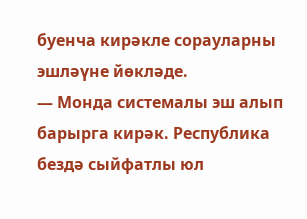буенча кирәкле сорауларны эшләүне йөкләде.
— Монда системалы эш алып барырга кирәк. Республика бездә сыйфатлы юл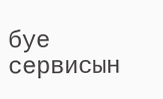буе сервисын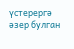үстерергә әзер булган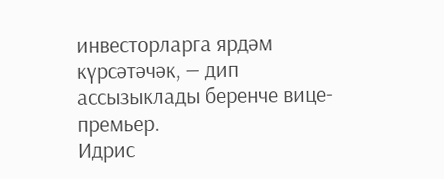инвесторларга ярдәм күрсәтәчәк, — дип ассызыклады беренче вице-премьер.
Идрис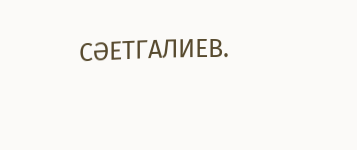СӘЕТГАЛИЕВ.